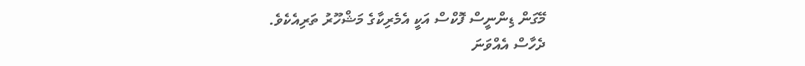މޭގަން ޑިންނީސް ފޮކްސް އަކީ އެމެރިކާގެ މަޝްހޫރު ތަރިއެކެވެ.
ދެހާސް އެއްވަނަ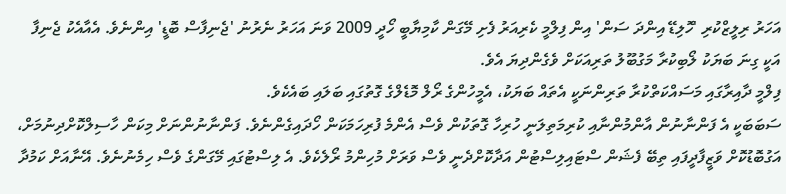އަހަރު ރިލީޒްކުރި 'ހޮލިޑޭ އިންދަ ސަން' އިން ފިލްމީ ކެރިއަރު ފެށި މޭގަން ކާމިޔާބީ ހޯދީ 2009 ވަނަ އަހަރު ނެރުނު 'ޖެނިފާސް ބޮޑީ' އިންނެވެ. އެއާއެކު ޖެނިފާ އަކީ ގިނަ ބަޔަކު ލޯބިކުރާ މަގުބޫލު ތަރިއަކަށް ވެގެންދިޔަ އެވެ.
ފިލްމީ ދާއިރާގައި މަސައްކަތްކުރާ ތަރިންނަކީ އެތައް ބަޔަކު، އެމީހުންގެ ރޯލް މޮޑެލްގެ ގޮތުގައި ބަލައި ބައެކެވެ.
ސަބަބަކީ އެ ފަންނާނުން އާންމުންނާއި ކުރިމަތިލަނީ ހުރިހާ ގޮތަކުން ވެސް އެންމެ ފުރިހަމަކަން ހޯދައިގެންނެވެ. ފަންނާނުންނަށް މިކަން ހާސިލްކޮށްދިނުމަށް، އަގުބޮޑުކޮށް ވަޒީފާދީފައި ތިބޭ ފެޝަން ސްޓައިލިސްޓުން އަދާކޮށްދެނީ ވެސް ވަރަށް މުހިންމު ރޯލެކެވެ. އެ ލިސްޓުގައި މޭގަންގެ ވެސް ހިމެނުނެވެ. އޭނާއަށް ކަމުދާ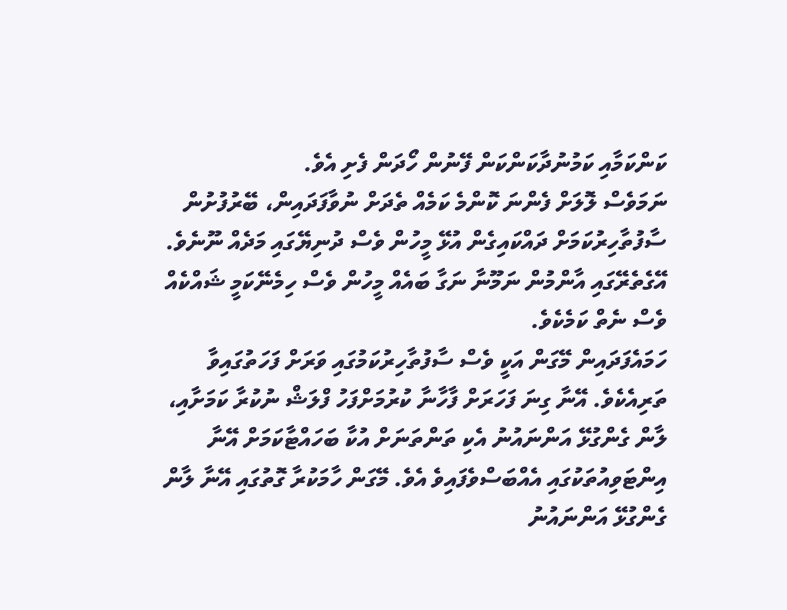ކަންކަމާއި ކަމުނުދާކަންކަން ފޭނުން ހޯދަން ފެށި އެވެ.
ނަމަވެސް ލޮލަށް ފެންނަ ކޮންމެ ކަމެއް ތެދަށް ނުވާފަދައިން، ބޭރުފުށުން ސާފުތާހިރުކަމަށް ދައްކައިގެން އުޅޭ މީހުން ވެސް ދުނިޔޭގައި މަދެއް ނޫނެވެ. އޭގެތެރޭގައި އާންމުން ނަމޫނާ ނަގާ ބައެއް މީހުން ވެސް ހިމެނޭކަމީ ޝައްކެއް ވެސް ނެތް ކަމެކެވެ.
ހަމައެފަދައިން މޭގަން އަކީ ވެސް ސާފުތާހިރުކަމުގައި ވަރަށް ފަހަތުގައިވާ ތަރިއެކެވެ. އޭނާ ގިނަ ފަހަރަށް ފާހާނާ ކުރުމަށްފަހު ފްލަޝް ނުކުރާ ކަމަށާއި، ލާން ގެންގުޅޭ އަންނައުނު އެކި ތަންތަނަށް އުކާ ބަހައްޓާކަމަށް އޭނާ އިންޓަވިއުތަކުގައި އެއްބަސްވެފައިވެ އެވެ. މޭގަން ހާމަކުރާ ގޮތުގައި އޭނާ ލާން ގެންގުޅޭ އަންނައުނު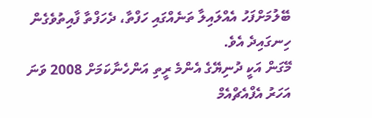ބޭލުމަށްފަހު އެއްލައިލާ ތަނެއްގައި ހަފްތާ، ދެހަފްތާ ފާއިތުވެގެން ހިނގައިދެ އެވެ.
މޭގަން އަކީ ދުނިޔޭގެ އެންމެ ރީތި އަންހެނާކަމަށް 2008 ވަނަ އަހަރު އެފްއެޗްއެމް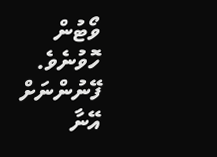ވޯޓުން ހޮވުނެވެ. ފޭނުންނަށް އޭނާ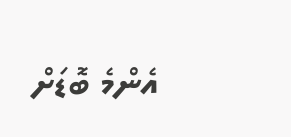އެންމެ ބޮޑަށް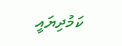ކަމުދިޔައީ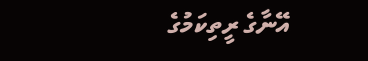އޭނާގެ ރީތިކަމުގެ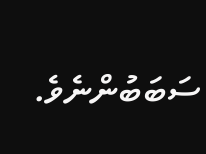ސަބަބުންނެވެ.